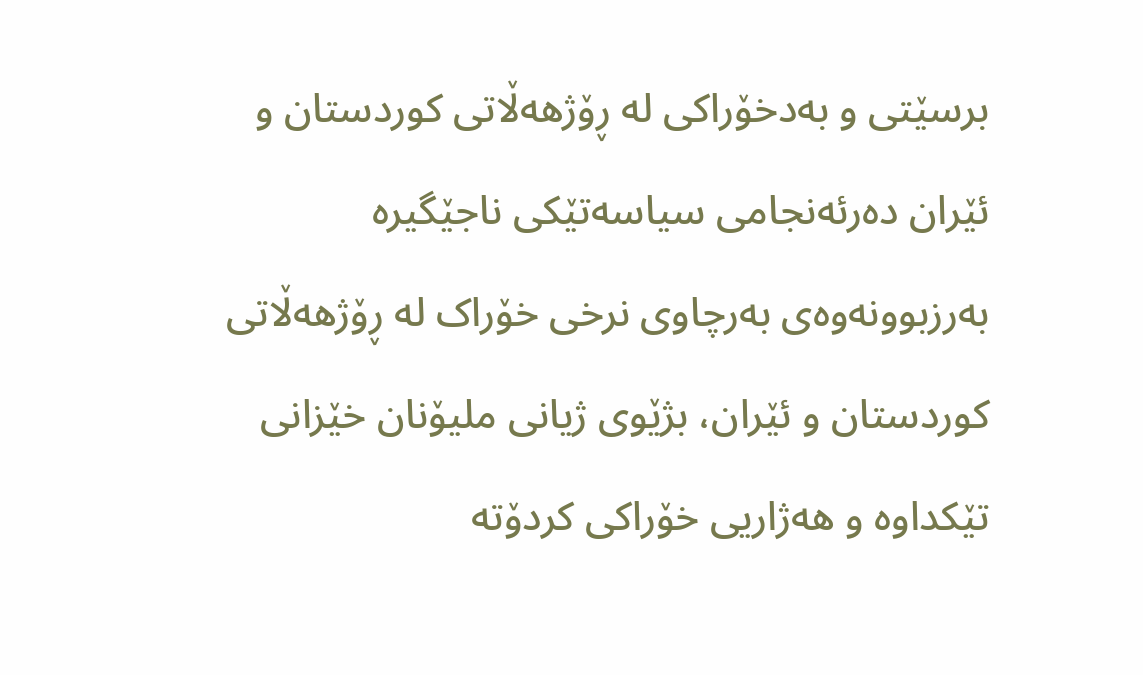برسێتی و بەدخۆراکی لە ڕۆژهەڵاتی کوردستان و ئێران دەرئەنجامی سیاسەتێکی ناجێگیرە
بەرزبوونەوەی بەرچاوی نرخی خۆراک لە ڕۆژهەڵاتی کوردستان و ئێران، بژێوی ژیانی ملیۆنان خێزانی تێکداوە و هەژاریی خۆراکی کردۆتە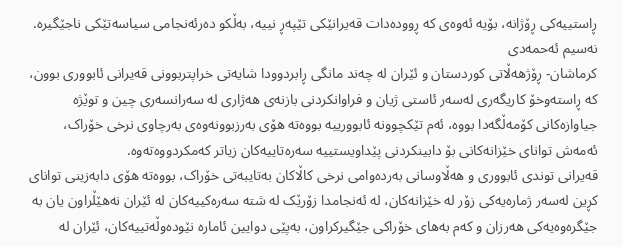ڕاستییەکی ڕۆژانە، بۆیە ئەوەی کە ڕوودەدات قەیرانێکی تێپەڕ نییە، بەڵکو دەرئەنجامی سیاسەتێکی ناجێگیرە.
نەسیم ئەحمەدی
کرماشان- ڕۆژهەڵاتی کوردستان و ئێران لە چەند مانگی ڕابردوودا شایەتی خراپتربوونی قەیرانی ئابووری بوون، کە ڕاستەوخۆ کاریگەری لەسەر ئاستی ژیان و فراوانکردنی بازنەی هەژاری لە سەرانسەری چین و توێژە جیاوازەکانی کۆمەڵگەدا بووە، ئەم تێکچوونە ئابوورییە بووەتە هۆی بەرزبوونەوەی بەرچاوی نرخی خۆراک، ئەمەش توانای خێزانەکانی بۆ دابینکردنی پێداویستییە سەرەتاییەکان زیاتر کەمکردووەتەوە.
قەیرانی توندی ئابووری و هەڵاوسانی بەردەوامی نرخی کاڵاکان بەتایبەتی خۆراک، بووەتە هۆی دابەزینی توانای کڕین لەسەر ژمارەیەکی زۆر لە خێزانەکان، لە ئەنجامدا زۆرێک لە شتە سەرەکییەکان لە ئێران نەهێڵراون یان بە جێگرەوەیەکی هەرزان و کەم بەهای خۆراکی جێگیرکراون، بەپێی دوایین ئامارە نێودەوڵەتییەکان، ئێران لە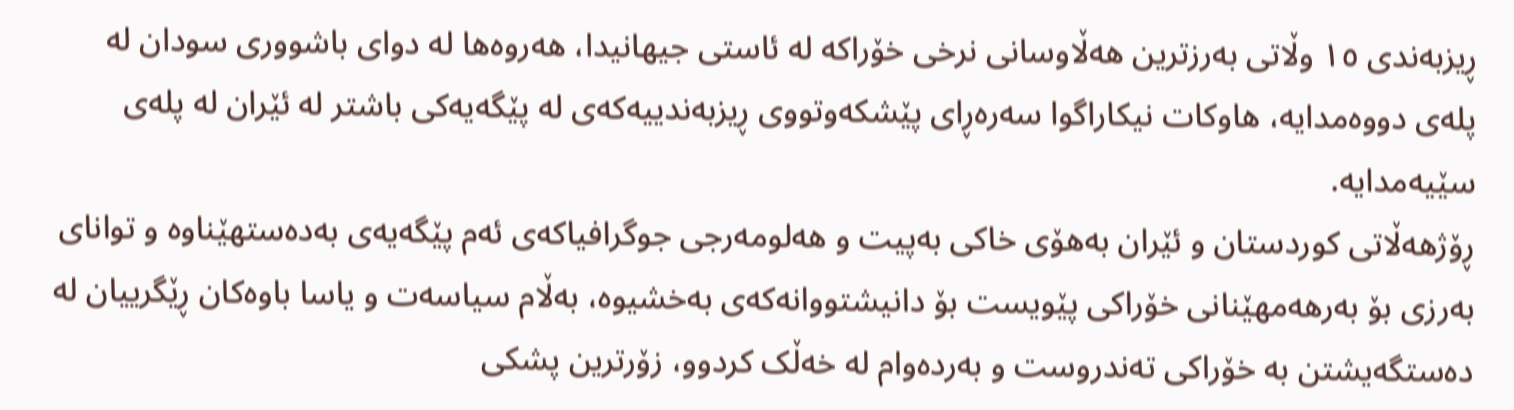ڕیزبەندی ١٥ وڵاتی بەرزترین هەڵاوسانی نرخی خۆراکە لە ئاستی جیهانیدا، هەروەها لە دوای باشووری سودان لە پلەی دووەمدایە، هاوکات نیکاراگوا سەرەڕای پێشکەوتووی ڕیزبەندییەکەی لە پێگەیەکی باشتر لە ئێران لە پلەی سێیەمدایە.
ڕۆژهەڵاتی کوردستان و ئێران بەهۆی خاکی بەپیت و هەلومەرجی جوگرافیاکەی ئەم پێگەیەی بەدەستهێناوە و توانای بەرزی بۆ بەرهەمهێنانی خۆراکی پێویست بۆ دانیشتووانەکەی بەخشیوە، بەڵام سیاسەت و یاسا باوەکان ڕێگرییان لە دەستگەیشتن بە خۆراکی تەندروست و بەردەوام لە خەڵک کردوو، زۆرترین پشکی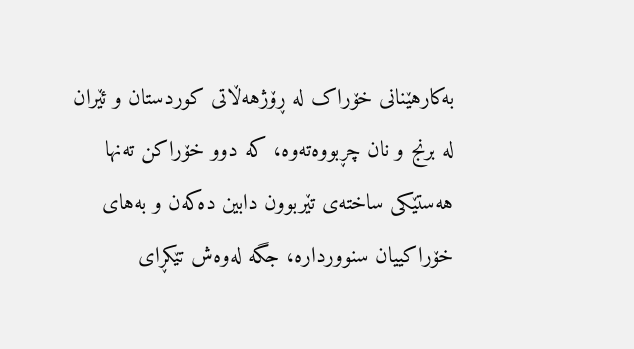بەکارهێنانی خۆراک لە ڕۆژهەڵاتی کوردستان و ئێران لە برنج و نان چڕبووەتەوە، کە دوو خۆراکن تەنها هەستێکی ساختەی تێربوون دابین دەکەن و بەهای خۆراکییان سنووردارە، جگە لەوەش تێکڕای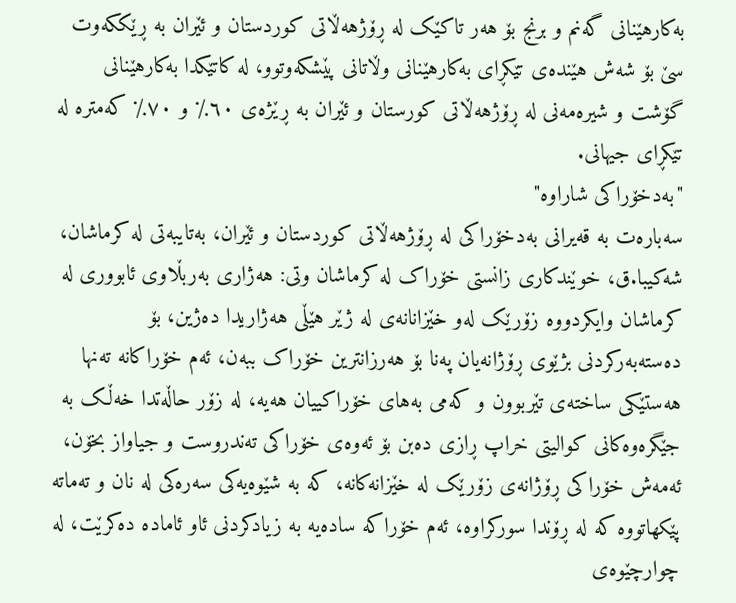بەکارهێنانی گەنم و برنج بۆ هەر تاکێک لە ڕۆژهەڵاتی کوردستان و ئێران بە ڕێککەوت سێ بۆ شەش هێندەی تێکڕای بەکارهێنانی وڵاتانی پێشکەوتوو، لە کاتێکدا بەکارهێنانی گۆشت و شیرەمەنی لە ڕۆژهەڵاتی کورستان و ئێران بە ڕێژەی ٦٠٪ و ٧٠٪ کەمترە لە تێکڕای جیهانی.
"بەدخۆراکی شاراوە"
سەبارەت بە قەیرانی بەدخۆراکی لە ڕۆژهەڵاتی کوردستان و ئێران، بەتایبەتی لە کرماشان، شەکیبا.ق، خوێندکاری زانستی خۆراک لە کرماشان وتی: هەژاری بەربڵاوی ئابووری لە کرماشان وایکردووە زۆرێک لەو خێزانانەی لە ژێر هێڵی هەژاریدا دەژین، بۆ دەستەبەرکردنی بژێوی ڕۆژانەیان پەنا بۆ هەرزانترین خۆراک ببەن، ئەم خۆراکانە تەنها هەستێکی ساختەی تێربوون و کەمی بەهای خۆراکییان هەیە، لە زۆر حاڵەتدا خەڵک بە جێگرەوەکانی کوالیتی خراپ ڕازی دەبن بۆ ئەوەی خۆراکی تەندروست و جیاواز بخۆن، ئەمەش خۆراکی ڕۆژانەی زۆرێک لە خێزانەکانە، کە بە شێوەیەکی سەرەکی لە نان و تەماتە پێکهاتووە کە لە ڕۆندا سورکراوە، ئەم خۆراکە سادەیە بە زیادکردنی ئاو ئامادە دەکرێت، لە چوارچێوەی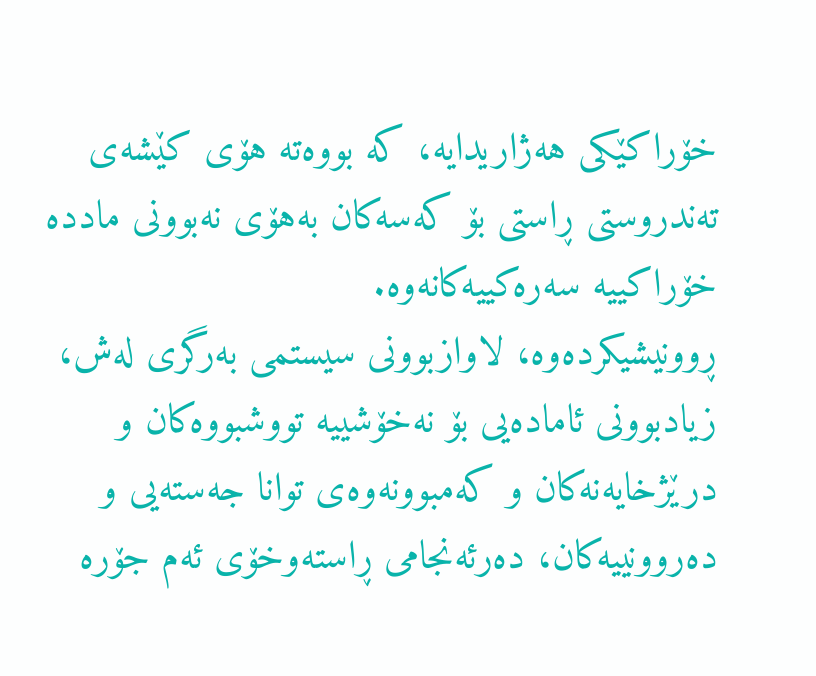خۆراکێکی هەژاریدایە، کە بووەتە هۆی کێشەی تەندروستی ڕاستی بۆ کەسەکان بەهۆی نەبوونی ماددە خۆراکییە سەرەکییەکانەوە.
ڕوونیشیکردەوە، لاوازبوونی سیستمی بەرگری لەش، زیادبوونی ئامادەیی بۆ نەخۆشییە تووشبووەکان و درێژخایەنەکان و کەمبوونەوەی توانا جەستەیی و دەروونییەکان، دەرئەنجامی ڕاستەوخۆی ئەم جۆرە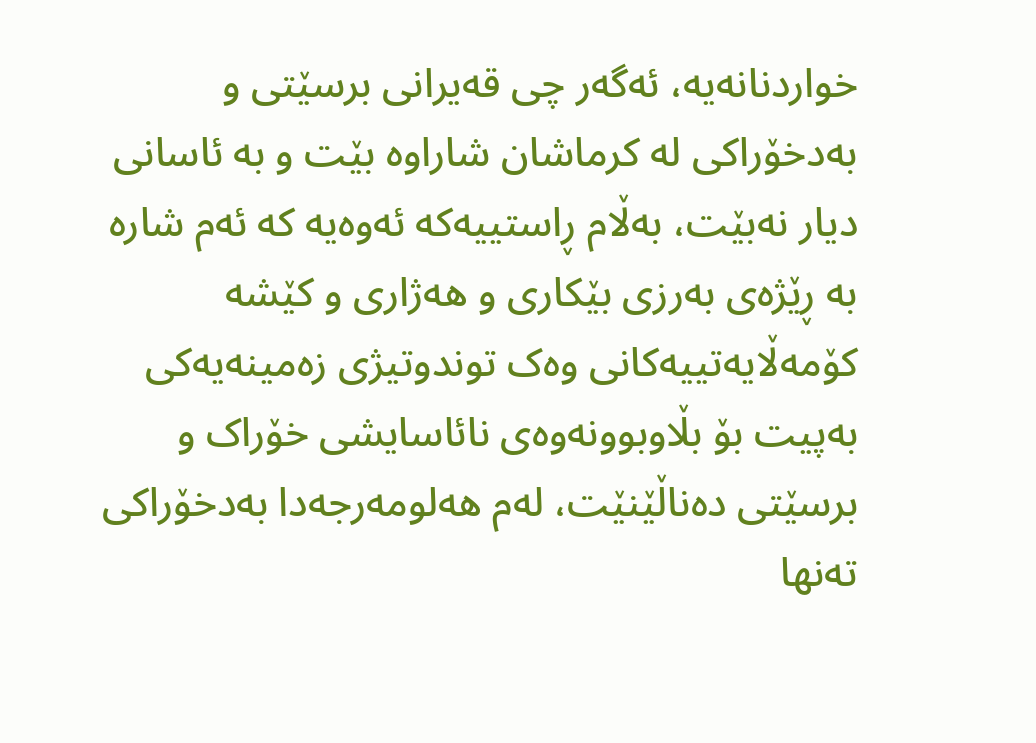خواردنانەیە، ئەگەر چی قەیرانی برسێتی و بەدخۆراکی لە کرماشان شاراوە بێت و بە ئاسانی دیار نەبێت، بەڵام ڕاستییەکە ئەوەیە کە ئەم شارە بە ڕێژەی بەرزی بێکاری و هەژاری و کێشە کۆمەڵایەتییەکانی وەک توندوتیژی زەمینەیەکی بەپیت بۆ بڵاوبوونەوەی نائاسایشی خۆراک و برسێتی دەناڵێنێت، لەم هەلومەرجەدا بەدخۆراکی تەنها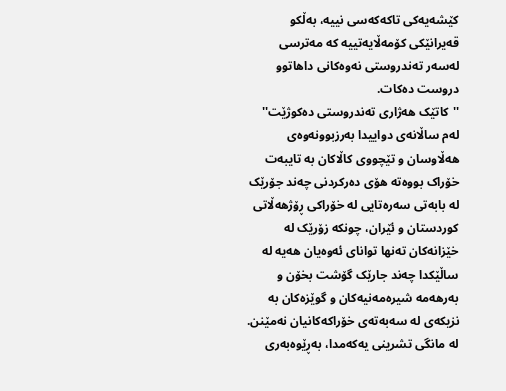کێشەیەکی تاکەکەسی نییە، بەڵکو قەیرانێکی کۆمەڵایەتییە کە مەترسی لەسەر تەندروستی نەوەکانی داهاتوو دروست دەکات.
''کاتێک هەژاری تەندروستی دەکوژێت''
لەم ساڵانەی دواییدا بەرزبوونەوەی هەڵاوسان و تێچووی کاڵاکان بە تایبەت خۆراک بووەتە هۆی دەرکردنی چەند جۆرێک لە بابەتی سەرەتایی لە خۆراکی ڕۆژهەڵاتی کوردستان و ئێران، چونکە زۆرێک لە خێزانەکان تەنها توانای ئەوەیان هەیە لە ساڵێکدا چەند جارێک گۆشت بخۆن و بەرهەمە شیرەمەنیەکان و گوێزەکان بە نزیکەی لە سەبەتەی خۆراکەکانیان نەمێنن.
لە مانگی تشرینی یەکەمدا، بەڕێوەبەری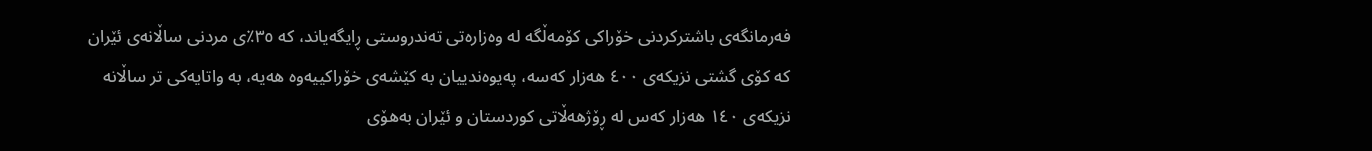فەرمانگەی باشترکردنی خۆراکی کۆمەڵگە لە وەزارەتی تەندروستی ڕایگەیاند، کە ٣٥٪ی مردنی ساڵانەی ئێران کە کۆی گشتی نزیکەی ٤٠٠ هەزار کەسە، پەیوەندییان بە کێشەی خۆراکییەوە هەیە، بە واتایەکی تر ساڵانە نزیکەی ١٤٠ هەزار کەس لە ڕۆژهەڵاتی کوردستان و ئێران بەهۆی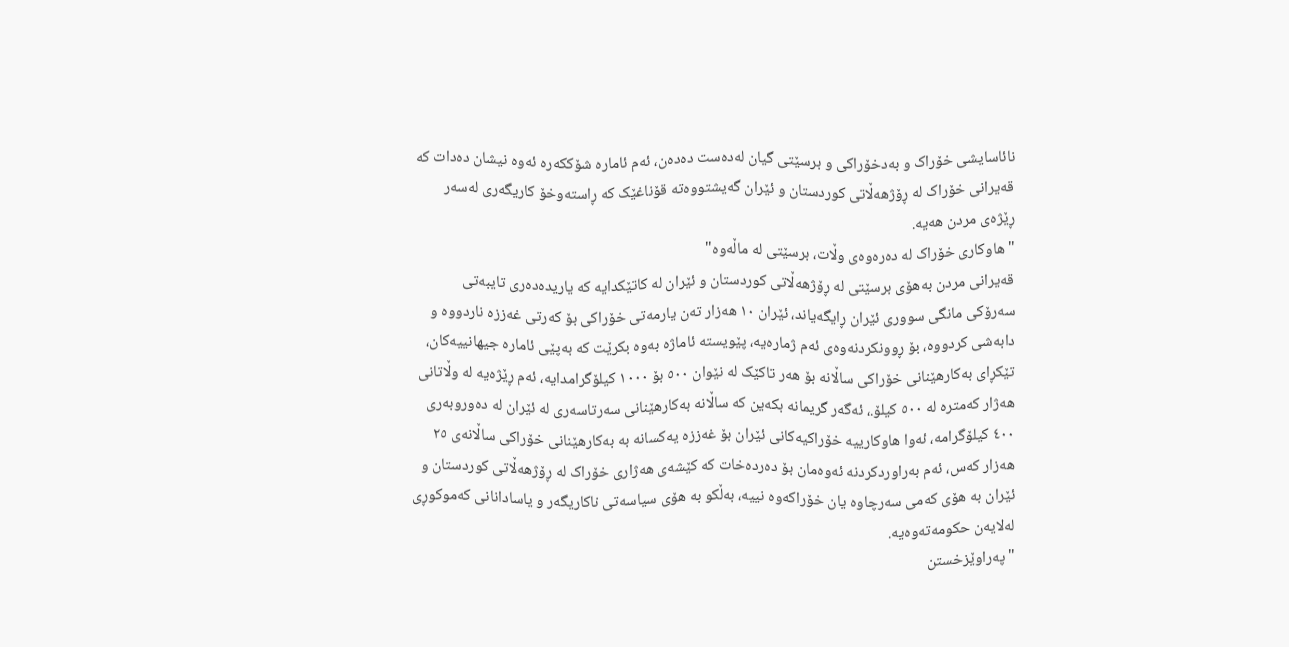نائاسایشی خۆراک و بەدخۆراکی و برسێتی گیان لەدەست دەدەن، ئەم ئامارە شۆککەرە ئەوە نیشان دەدات کە قەیرانی خۆراک لە ڕۆژهەڵاتی کوردستان و ئێران گەیشتووەتە قۆناغێک کە ڕاستەوخۆ کاریگەری لەسەر ڕێژەی مردن هەیە.
"هاوکاری خۆراک لە دەرەوەی وڵات، برسێتی لە ماڵەوە"
قەیرانی مردن بەهۆی برسێتی لە ڕۆژهەڵاتی کوردستان و ئێران لە کاتێکدایە کە یاریدەدەری تایبەتی سەرۆکی مانگی سووری ئێران ڕایگەیاند، ئێران ١٠ هەزار تەن یارمەتی خۆراکی بۆ کەرتی غەززە ناردووە و دابەشی کردووە، بۆ ڕوونکردنەوەی ئەم ژمارەیە، پێویستە ئاماژە بەوە بکرێت کە بەپێی ئامارە جیهانییەکان، تێکڕای بەکارهێنانی خۆراکی ساڵانە بۆ هەر تاکێک لە نێوان ٥٠٠ بۆ ١٠٠٠ کیلۆگرامدایە، ئەم ڕێژەیە لە وڵاتانی هەژار کەمترە لە ٥٠٠ کیلۆ.، ئەگەر گریمانە بکەین کە ساڵانە بەکارھێنانی سەرتاسەری لە ئێران لە دەوروبەری ٤٠٠ کیلۆگرامە، ئەوا ھاوکارییە خۆراکیەکانی ئێران بۆ غەززە یەکسانە بە بەکارھێنانی خۆراکی ساڵانەی ٢٥ ھەزار کەس، ئەم بەراوردکردنە ئەوەمان بۆ دەردەخات کە کێشەی هەژاری خۆراک لە ڕۆژهەڵاتی کوردستان و ئێران بە هۆی کەمی سەرچاوە یان خۆراکەوە نییە، بەڵکو بە هۆی سیاسەتی ناکاریگەر و یاسادانانی کەموکوڕی لەلایەن حکومەتەوەیە.
"پەراوێزخستن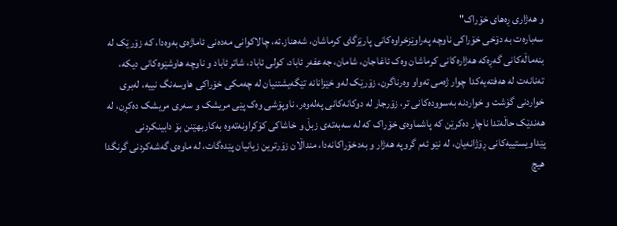و هەژاری ڕەهای خۆراک"
سەبارەت بە دۆخی خۆراکی ناوچە پەراوێزخراوەکانی پارێزگای کرماشان، شەهناز.ئە، چالاکوانی مەدەنی ئاماژەی بەوەدا، کە زۆرێک لە بنەماڵەکانی گەڕەکە هەژارەکانی کرماشان وەک ئاغاجان، شامان، جەعفەر ئاباد، کولی ئاباد، شاتر ئاباد و ناوچە هاوشێوەکانی دیکە، تەنانەت لە هەفتەیەکدا چوار ژەمی تەواو وەرناگرن، زۆرێک لەو خێزانانە تێگەیشتنیان لە چەمکی خۆراکی هاوسەنگ نییە، لەبری خواردنی گۆشت و خواردنە بەسوودەکانی تر، زۆرجار لە دوکانەکانی پەلەوەر، ناوپۆشی وەک پێی مریشک و سەری مریشک دەکڕن، لە هەندێک حاڵەتدا ناچار دەکرێن کە پاشماوەی خۆراک کە لە سەبەتەی زبڵ و خاشاکی کۆکراونەتەوە بەکاربهێنن بۆ دابینکردنی پێداویستییەکانی ڕۆژانەیان، لە نێو ئەم گروپە هەژار و بەدخۆراکانەدا، منداڵان زۆرترین زیانیان پێدەگات، لە ماوەی گەشەکردنی گرنگدا هیچ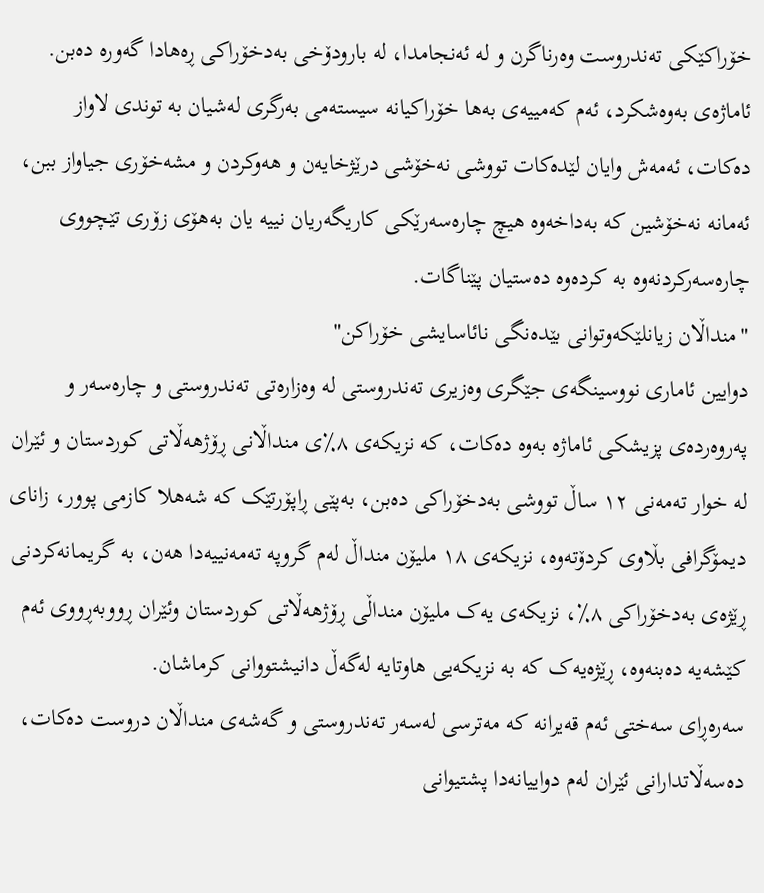خۆراکێکی تەندروست وەرناگرن و لە ئەنجامدا، لە بارودۆخی بەدخۆراکی ڕەهادا گەورە دەبن.
ئاماژەی بەوەشکرد، ئەم کەمییەی بەها خۆراکیانە سیستەمی بەرگری لەشیان بە توندی لاواز دەکات، ئەمەش وایان لێدەکات تووشی نەخۆشی درێژخایەن و هەوکردن و مشەخۆری جیاواز ببن، ئەمانە نەخۆشین کە بەداخەوە هیچ چارەسەرێکی کاریگەریان نییە یان بەهۆی زۆری تێچووی چارەسەرکردنەوە بە کردەوە دەستیان پێناگات.
"منداڵان زیانلێکەوتوانی بێدەنگی نائاسایشی خۆراکن"
دوایین ئاماری نووسینگەی جێگری وەزیری تەندروستی لە وەزارەتی تەندروستی و چارەسەر و پەروەردەی پزیشکی ئاماژە بەوە دەکات، کە نزیکەی ٨٪ی منداڵانی ڕۆژهەڵاتی کوردستان و ئێران لە خوار تەمەنی ۱۲ ساڵ تووشی بەدخۆراکی دەبن، بەپێی ڕاپۆرتێک کە شەهلا کازمی پوور، زانای دیمۆگرافی بڵاوی کردۆتەوە، نزیکەی ١٨ ملیۆن منداڵ لەم گروپە تەمەنییەدا هەن، بە گریمانەکردنی ڕێژەی بەدخۆراکی ٨٪، نزیکەی یەک ملیۆن منداڵی ڕۆژهەڵاتی کوردستان وئێران ڕووبەڕووی ئەم کێشەیە دەبنەوە، ڕێژەیەک کە بە نزیکەیی هاوتایە لەگەڵ دانیشتووانی کرماشان.
سەرەڕای سەختی ئەم قەیرانە کە مەترسی لەسەر تەندروستی و گەشەی منداڵان دروست دەکات، دەسەڵاتدارانی ئێران لەم دواییانەدا پشتیوانی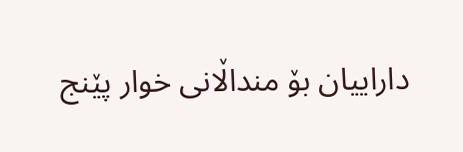داراییان بۆ منداڵانی خوار پێنج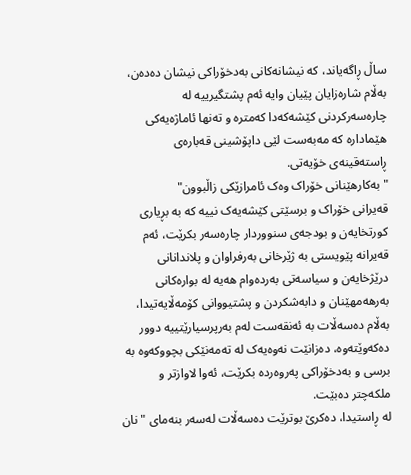ساڵ ڕاگەیاند، کە نیشانەکانی بەدخۆراکی نیشان دەدەن، بەڵام شارەزایان پێیان وایە ئەم پشتگیرییە لە چارەسەرکردنی کێشەکەدا کەمترە و تەنها ئاماژەیەکی هێمادارە کە مەبەست لێی داپۆشینی قەبارەی ڕاستەقینەی خۆیەتی.
"بەکارهێنانی خۆراک وەک ئامرازێکی زاڵبوون"
قەیرانی خۆراک و برسێتی کێشەیەک نییە کە بە بڕیاری کورتخایەن و بودجەی سنووردار چارەسەر بکرێت، ئەم قەیرانە پێویستی بە ژێرخانی بەرفراوان و پلاندانانی درێژخایەن و سیاسەتی بەردەوام هەیە لە بوارەکانی بەرهەمهێنان و دابەشکردن و پشتیووانی کۆمەڵایەتیدا، بەڵام دەسەڵات بە ئەنقەست لەم بەرپرسیارێتییە دوور دەکەوێتەوە، دەزانێت نەوەیەک لە تەمەنێکی بچووکەوە بە برسی و بەدخۆراکی پەروەردە بکرێت، ئەوا لاوازتر و ملکەچتر دەبێت.
لە ڕاستیدا، دەکرێ بوترێت دەسەڵات لەسەر بنەمای "نان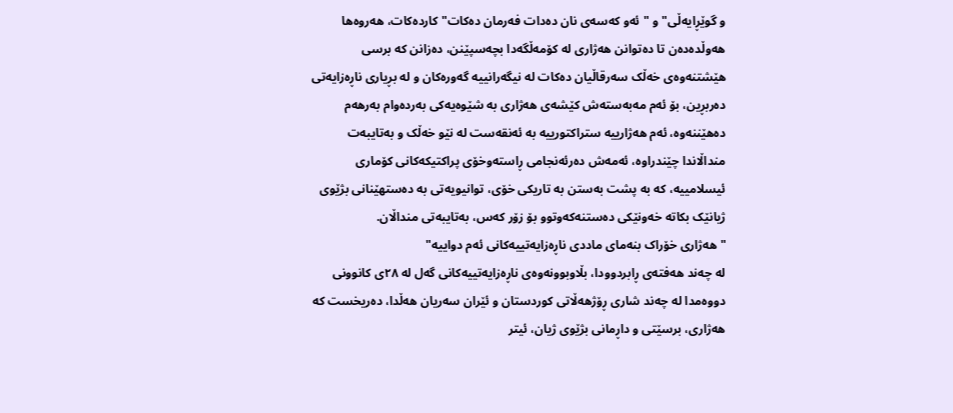و گوێڕایەڵی" و "ئەو کەسەی نان دەدات فەرمان دەکات" کاردەکات، هەروەها هەوڵدەدەن تا دەتوانن هەژاری لە کۆمەڵگەدا بچەسپێنن، دەزانن کە برسی هێشتنەوەی خەڵک سەرقاڵیان دەکات لە نیگەرانییە گەورەکان و لە بڕیاری ناڕەزایەتی دەربڕین، بۆ ئەم مەبەستەش کێشەی هەژاری بە شێوەیەکی بەردەوام بەرهەم دەهێننەوە، ئەم هەژارییە ستراکتورییە بە ئەنقەست لە نێو خەڵک و بەتایبەت منداڵاندا چێندراوە، ئەمەش دەرئەنجامی ڕاستەوخۆی پراکتیکەکانی کۆماری ئیسلامییە، کە بە پشت بەستن بە تاریکی خۆی، توانیویەتی بە دەستهێنانی بژێوی ژیانێک بکاتە خەونێکی دەستنەکەوتوو بۆ زۆر کەس، بەتایبەتی منداڵان.
"هەژاری خۆراک بنەمای ماددی ناڕەزایەتییەکانی ئەم دواییە"
لە چەند هەفتەی ڕابردوودا، بڵاوبوونەوەی ناڕەزایەتییەکانی گەل لە ٢٨ی کانوونی دووەمدا لە چەند شاری ڕۆژهەڵاتی کوردستان و ئێران سەریان هەڵدا، دەریخست کە هەژاری، برسێتی و داڕمانی بژێوی ژیان، ئیتر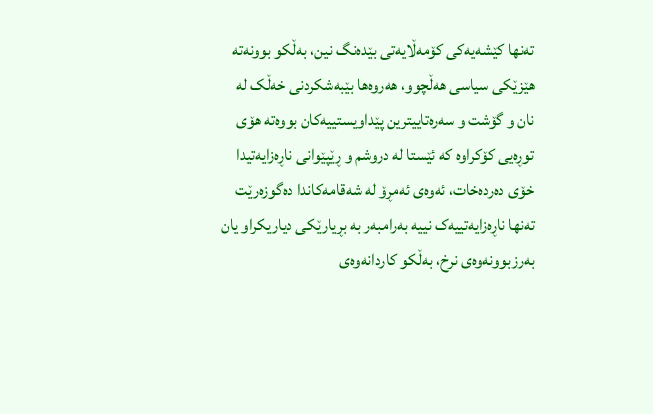تەنها کێشەیەکی کۆمەڵایەتی بێدەنگ نین، بەڵکو بوونەتە هێزێکی سیاسی هەڵچوو، هەروەها بێبەشکردنی خەڵک لە نان و گۆشت و سەرەتاییترین پێداویستییەکان بووەتە هۆی توڕەیی کۆکراوە کە ئێستا لە دروشم و ڕێپێوانی ناڕەزایەتیدا خۆی دەردەخات، ئەوەی ئەمڕۆ لە شەقامەکاندا دەگوزەرێت تەنها ناڕەزایەتییەک نییە بەرامبەر بە بڕیارێکی دیاریکراو یان بەرزبوونەوەی نرخ، بەڵکو کاردانەوەی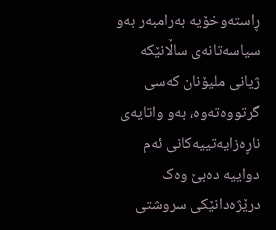ڕاستەوخۆیە بەرامبەر بەو سیاسەتانەی ساڵانێکە ژیانی ملیۆنان کەسی گرتووەتەوە، بەو واتایەی ناڕەزایەتییەکانی ئەم دواییە دەبێ وەک درێژەدانێکی سروشتی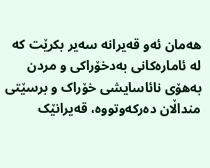هەمان ئەو قەیرانە سەیر بکرێت کە لە ئامارەکانی بەدخۆراکی و مردن بەهۆی نائاسایشی خۆراک و برسێتی منداڵان دەرکەوتووە، قەیرانێک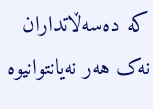کە دەسەڵاتداران نەک هەر نەیانتوانیوە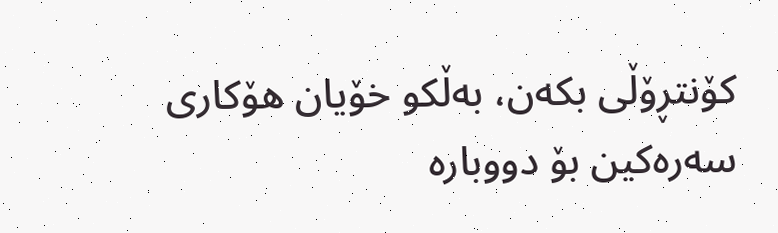کۆنتڕۆڵی بکەن، بەڵکو خۆیان هۆکاری سەرەکین بۆ دووبارە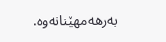بەرهەمهێنانەوە.